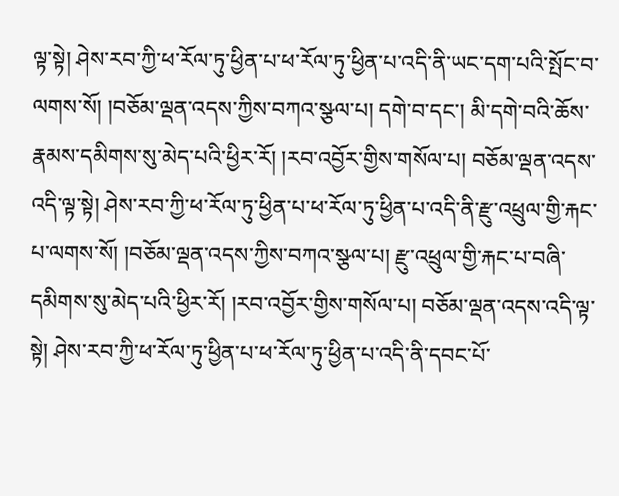ལྟ་སྟེ། ཤེས་རབ་ཀྱི་ཕ་རོལ་ཏུ་ཕྱིན་པ་ཕ་རོལ་ཏུ་ཕྱིན་པ་འདི་ནི་ཡང་དག་པའི་སྤོང་བ་ལགས་སོ། །བཅོམ་ལྡན་འདས་ཀྱིས་བཀའ་སྩལ་པ། དགེ་བ་དང་། མི་དགེ་བའི་ཆོས་རྣམས་དམིགས་སུ་མེད་པའི་ཕྱིར་རོ། །རབ་འབྱོར་གྱིས་གསོལ་པ། བཅོམ་ལྡན་འདས་འདི་ལྟ་སྟེ། ཤེས་རབ་ཀྱི་ཕ་རོལ་ཏུ་ཕྱིན་པ་ཕ་རོལ་ཏུ་ཕྱིན་པ་འདི་ནི་རྫུ་འཕྲུལ་གྱི་རྐང་པ་ལགས་སོ། །བཅོམ་ལྡན་འདས་ཀྱིས་བཀའ་སྩལ་པ། རྫུ་འཕྲུལ་གྱི་རྐང་པ་བཞི་དམིགས་སུ་མེད་པའི་ཕྱིར་རོ། །རབ་འབྱོར་གྱིས་གསོལ་པ། བཅོམ་ལྡན་འདས་འདི་ལྟ་སྟེ། ཤེས་རབ་ཀྱི་ཕ་རོལ་ཏུ་ཕྱིན་པ་ཕ་རོལ་ཏུ་ཕྱིན་པ་འདི་ནི་དབང་པོ་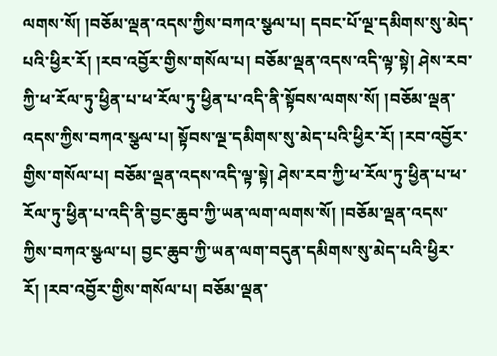ལགས་སོ། །བཅོམ་ལྡན་འདས་ཀྱིས་བཀའ་སྩལ་པ། དབང་པོ་ལྔ་དམིགས་སུ་མེད་པའི་ཕྱིར་རོ། །རབ་འབྱོར་གྱིས་གསོལ་པ། བཅོམ་ལྡན་འདས་འདི་ལྟ་སྟེ། ཤེས་རབ་ཀྱི་ཕ་རོལ་ཏུ་ཕྱིན་པ་ཕ་རོལ་ཏུ་ཕྱིན་པ་འདི་ནི་སྟོབས་ལགས་སོ། །བཅོམ་ལྡན་འདས་ཀྱིས་བཀའ་སྩལ་པ། སྟོབས་ལྔ་དམིགས་སུ་མེད་པའི་ཕྱིར་རོ། །རབ་འབྱོར་གྱིས་གསོལ་པ། བཅོམ་ལྡན་འདས་འདི་ལྟ་སྟེ། ཤེས་རབ་ཀྱི་ཕ་རོལ་ཏུ་ཕྱིན་པ་ཕ་རོལ་ཏུ་ཕྱིན་པ་འདི་ནི་བྱང་ཆུབ་ཀྱི་ཡན་ལག་ལགས་སོ། །བཅོམ་ལྡན་འདས་ཀྱིས་བཀའ་སྩལ་པ། བྱང་ཆུབ་ཀྱི་ཡན་ལག་བདུན་དམིགས་སུ་མེད་པའི་ཕྱིར་རོ། །རབ་འབྱོར་གྱིས་གསོལ་པ། བཅོམ་ལྡན་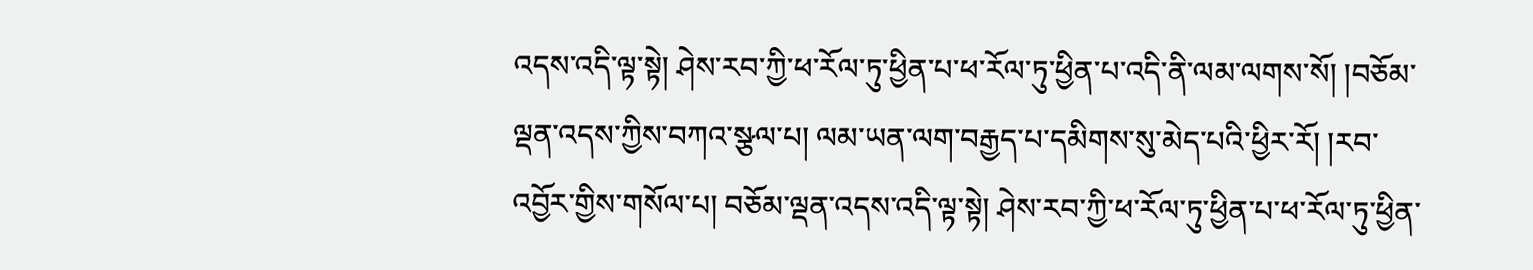འདས་འདི་ལྟ་སྟེ། ཤེས་རབ་ཀྱི་ཕ་རོལ་ཏུ་ཕྱིན་པ་ཕ་རོལ་ཏུ་ཕྱིན་པ་འདི་ནི་ལམ་ལགས་སོ། །བཅོམ་ལྡན་འདས་ཀྱིས་བཀའ་སྩལ་པ། ལམ་ཡན་ལག་བརྒྱད་པ་དམིགས་སུ་མེད་པའི་ཕྱིར་རོ། །རབ་འབྱོར་གྱིས་གསོལ་པ། བཅོམ་ལྡན་འདས་འདི་ལྟ་སྟེ། ཤེས་རབ་ཀྱི་ཕ་རོལ་ཏུ་ཕྱིན་པ་ཕ་རོལ་ཏུ་ཕྱིན་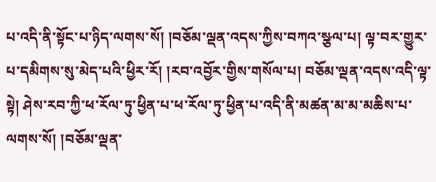པ་འདི་ནི་སྟོང་པ་ཉིད་ལགས་སོ། །བཅོམ་ལྡན་འདས་ཀྱིས་བཀའ་སྩལ་པ། ལྟ་བར་གྱུར་པ་དམིགས་སུ་མེད་པའི་ཕྱིར་རོ། །རབ་འབྱོར་གྱིས་གསོལ་པ། བཅོམ་ལྡན་འདས་འདི་ལྟ་སྟེ། ཤེས་རབ་ཀྱི་ཕ་རོལ་ཏུ་ཕྱིན་པ་ཕ་རོལ་ཏུ་ཕྱིན་པ་འདི་ནི་མཚན་མ་མ་མཆིས་པ་ལགས་སོ། །བཅོམ་ལྡན་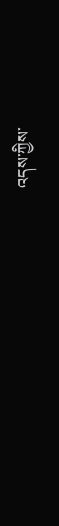འདས་ཀྱིས་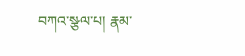བཀའ་སྩལ་པ། རྣམ་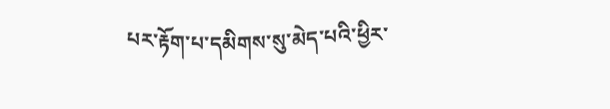པར་རྟོག་པ་དམིགས་སུ་མེད་པའི་ཕྱིར་